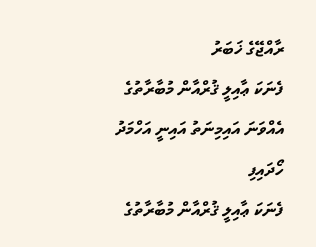ރާއްޖޭގެ ޚަބަރު
ފެނަކަ ޢާއިލީ ޤުރްއާން މުބާރާތުގެ އެއްވަނަ އައިމިނަތު އައިނީ އަހްމަދު ހޯދައިފި
ފެނަކަ ޢާއިލީ ޤުރްއާން މުބާރާތުގެ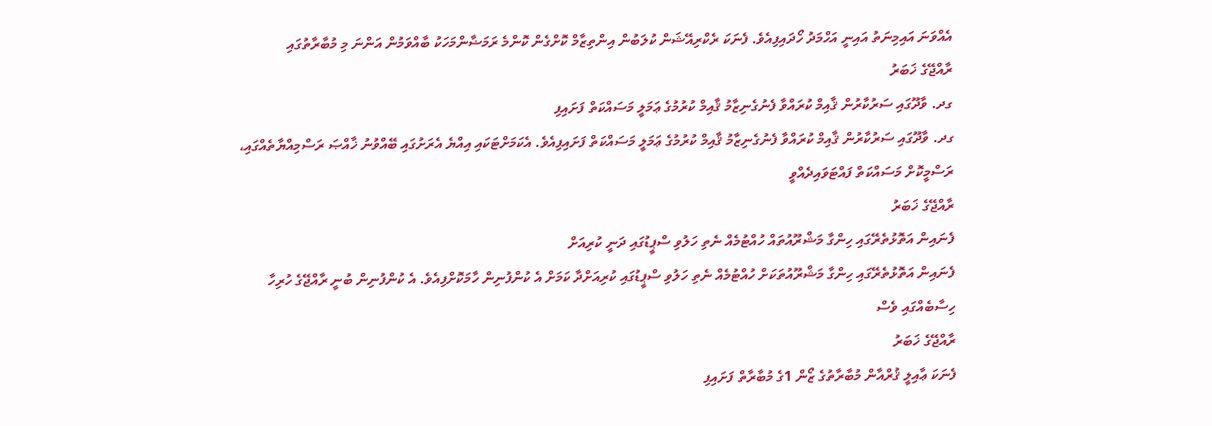އެއްވަނަ އައިމިނަތު އައިނީ އަހްމަދު ހޯދައިފިއެވެ. ފެނަކަ ރެކްރިއޭޝަން ކުލަބުން އިންތިޒާމް ކޮށްގެން ކޮންމެ ރަމަޟާންމަހަކު ބާއްވަމުން އަންނަ މި މުބާރާތުގައި
ރާއްޖޭގެ ޚަބަރު
ގދ. ވާދޫގައި ސަރުކާރުން ޤާއިމް ކުރައްވާ ފެނުގެނިޒާމު ޤާއިމް ކުރުމުގެ ޢަމަލީ މަސައްކަތް ފަށައިފި
ގދ. ވާދޫގައި ސަރުކާރުން ޤާއިމް ކުރައްވާ ފެނުގެނިޒާމު ޤާއިމް ކުރުމުގެ ޢަމަލީ މަސައްކަތް ފަށައިފިއެވެ. އެކަމަށްޓަކައި އިއްޔެ އެރަށުގައި ބޭއްވުނު ޚާއްޞަ ރަސްމިއްޔާތެއްގައި، ރަސްމީކޮށް މަސައްކަތް ފައްޓަވައިދެއްވީ
ރާއްޖޭގެ ޚަބަރު
ފެނައިން އަތޮޅުތެރޭގައި ހިންގާ މަޝްރޫއުތައް ހުއްޓުމެއް ނެތި ހަލުވި ސްޕީޑުގައި ދަނީ ކުރިއަށް
ފެނައިން އަތޮޅުތެރޭގައި ހިންގާ މަޝްރޫއުތަކަށް ހުއްޓުމެއް ނެތި ހަލުވި ސްޕީޑުގައި ކުރިއަށްދާ ކަމަށް އެ ކުންފުނިން ހާމަކޮށްފިއެވެ. އެ ކުންފުނިން ބުނީ ރާއްޖޭގެ ހުރިހާ ހިސާބެއްގައި ވެސް
ރާއްޖޭގެ ޚަބަރު
ފެނަކަ ޢާއިލީ ޤުރްއާން މުބާރާތުގެ ޒޯން 1ގެ މުބާރާތް ފަށައިފި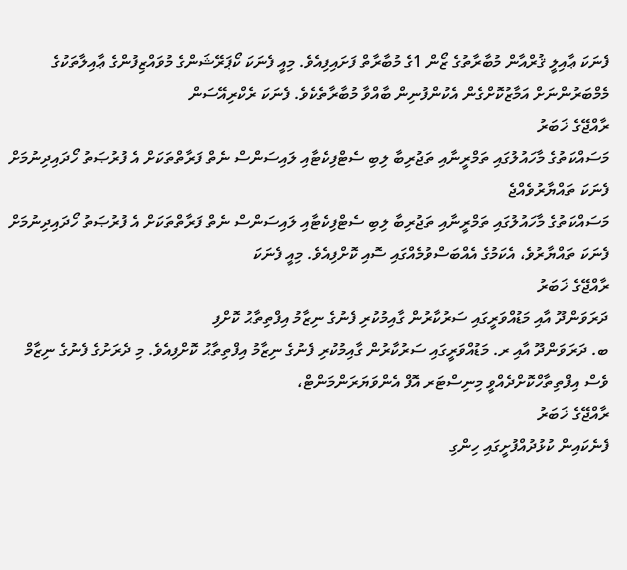ފެނަކަ ޢާއިލީ ޤުރްއާން މުބާރާތުގެ ޒޯން 1ގެ މުބާރާތް ފަށައިފިއެވެ. މިއީ ފެނަކަ ކޯޕަރޭޝަންގެ މުވައްޒިފުންގެ ޢާއިލާތަކުގެ މެމްބަރުންނަށް އަމާޒުކޮށްގެން އެކުންފުނިން ބާއްވާ މުބާރާތެކެވެ. ފެނަކަ ރެކްރިއޭސަން
ރާއްޖޭގެ ޚަބަރު
މަސައްކަތުގެ މާހައުލުގައި ތަމްރީނާއި ތަޖުރިބާ ލިބި ސެޓްފިކެޓާއި ލައިސަންސް ނެތް ފަރާތްތަކަށް އެ ފުރުޞަތު ހޯދައިދިނުމަށް ފެނަކަ ތައްޔާރުވެއްޖެ
މަސައްކަތުގެ މާހައުލުގައި ތަމްރީނާއި ތަޖުރިބާ ލިބި ސެޓްފިކެޓާއި ލައިސަންސް ނެތް ފަރާތްތަކަށް އެ ފުރުޞަތު ހޯދައިދިނުމަށް ފެނަކަ ތައްޔާރުވެ، އެކަމުގެ އެއްބަސްވުމެއްގައި ސޮއި ކޮށްފިއެވެ. މިއީ ފެނަކަ
ރާއްޖޭގެ ޚަބަރު
ދަރަވަންދޫ އާއި މަޑުއްވަރީގައި ސަރުކާރުން ގާއިމުކުރި ފެނުގެ ނިޒާމު އިފްތިތާޙު ކޮށްފި
ބ. ދަރަވަންދޫ އާއި ރ. މަޑުއްވަރީގައި ސަރުކާރުން ގާއިމުކުރި ފެނުގެ ނިޒާމު އިފްތިތާޙު ކޮށްފިއެވެ. މި ދެރަށުގެ ފެނުގެ ނިޒާމް ވެސް އިފްތިތާހްކޮށްދެއްވީ މިނިސްޓަރ އޮފް އެންވަޔަރަންމަންޓް،
ރާއްޖޭގެ ޚަބަރު
ފެނެކައިން ކުޅުދުއްފުށީގައި ހިންގި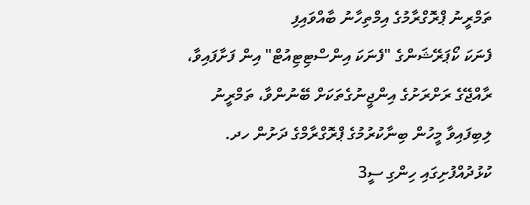ތަމްރީނު ޕްރޮގްރާމުގެ އިމްތިހާނު ބާއްވައިފި
ފެނަކަ ކޯޕަރޭޝަންގެ "ފެނަކަ އިންސްޓިޓިއުޓް" އިން ފަށާފައިވާ، ރާއްޖޭގެ ރަށްރަށުގެ އިންޖީނުގެތަކަށް ބޭނުންވާ، ތަމްރީނު ލިބިފައިވާ މީހުން ބިނާކުރުމުގެ ޕްރޮގްރާމްގެ ދަށުން ހދ. ކުޅުދުއްފުށިގައި ހިންގި ސީ3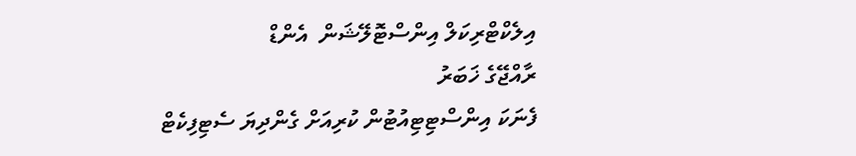އިލެކްޓްރިކަލް އިންސްޓޮލޭޝަން  އެންޑް
ރާއްޖޭގެ ޚަބަރު
ފެނަކަ އިންސްޓިޓިއުޓުން ކުރިއަށް ގެންދިޔަ ސެޓިފިކެޓް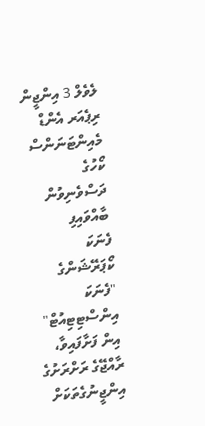ލެވެލް 3 އިންޖީން ރިޕެއަރ އެންޑް މެއިންޓަނަންސް ކޯހުގެ ދަސްވެނިވުން ބާއްވައިފި
ފެނަކަ ކޯޕަރޭޝަންގެ "ފެނަކަ އިންސްޓިޓިއުޓް" އިން ފަށާފައިވާ، ރާއްޖޭގެ ރަށްރަށުގެ އިންޖީނުގެތަކަށް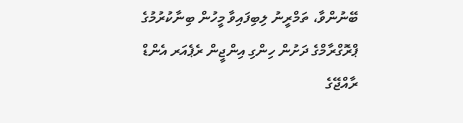ބޭނުންވާ، ތަމްރީނު ލިބިފައިވާ މީހުން ބިނާކުރުމުގެ ޕްރޮގްރާމްގެ ދަށުން ހިންގި އިންޖީން ރެޕެއަރ އެންޑް
ރާއްޖޭގެ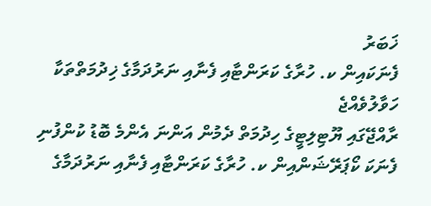ޚަބަރު
ފެނަކައިން ކ. ހުރާގެ ކަރަންޓާއި ފެނާއި ނަރުދަމާގެ ޚިދުމަތްތަކާ ހަވާލުވެއްޖެ
ރާއްޖޭގައި ޔޫޓިލިޓީގެ ހިދުމަތް ދެމުން އަންނަ އެންމެ ބޮޑު ކުންފުނި ފެނަކަ ކޯޕަރޭޝަންއިން ކ. ހުރާގެ ކަރަންޓާއި ފެނާއި ނަރުދަމާގެ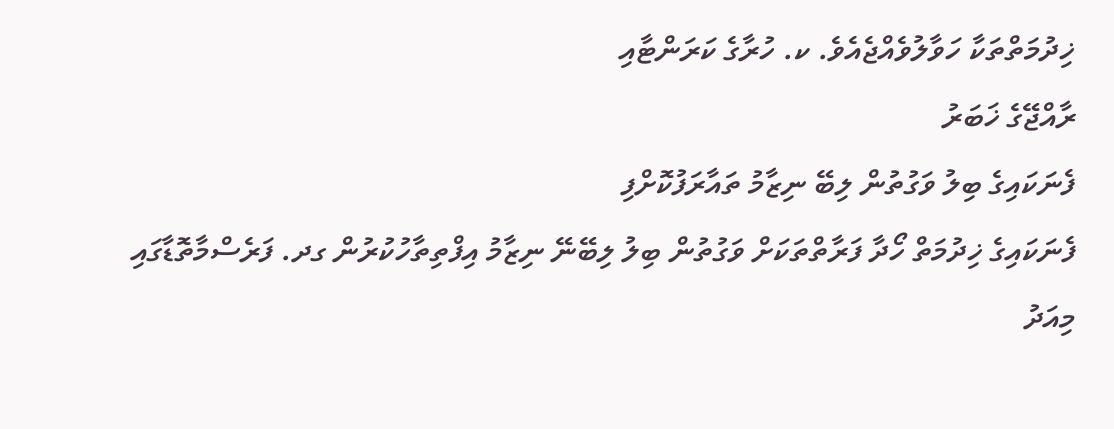ޚިދުމަތްތަކާ ހަވާލުވެއްޖެއެވެ. ކ. ހުރާގެ ކަރަންޓާއި
ރާއްޖޭގެ ޚަބަރު
ފެނަކައިގެ ބިލު ވަގުތުން ލިބޭ ނިޒާމު ތައާރަފުކޮށްފި
ފެނަކައިގެ ޚިދުމަތް ހޯދާ ފަރާތްތަކަށް ވަގުތުން ބިލު ލިބޭނޭ ނިޒާމު އިފްތިތާހުކުރުން ގދ. ފަރެސްމާތޮޑާގައި މިއަދު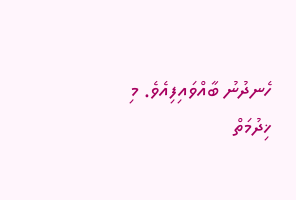ހެނދުނު ބާއްވައިފިއެވެ. މި ޚިދުމަތް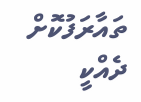ތައާރަފުކޮށް ދެއްކީ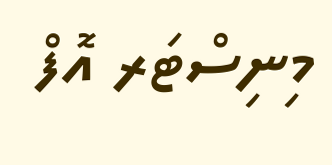މިނިސްޓަރ އޮފް